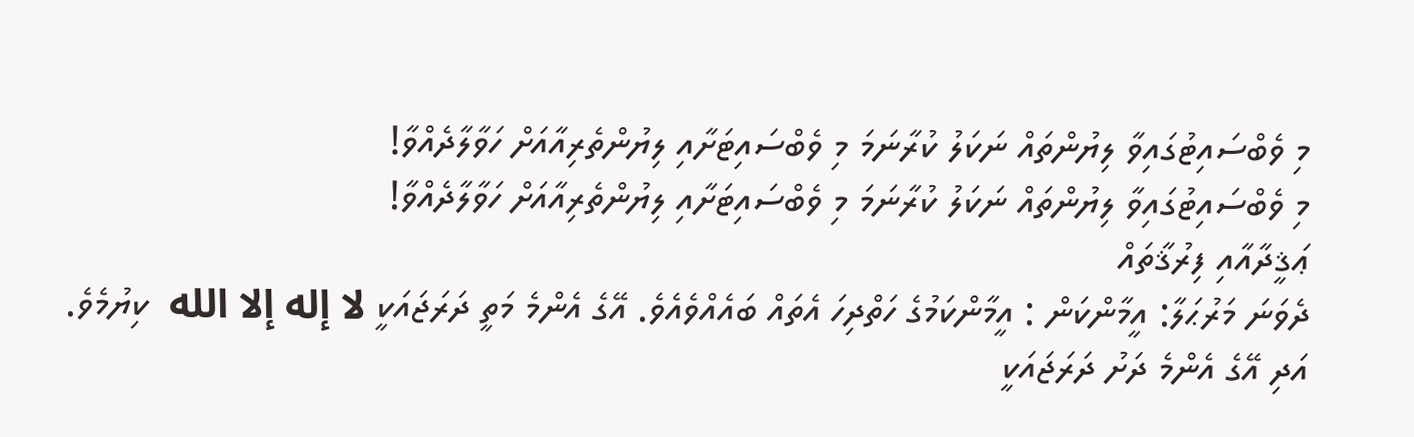މި ވެބްސައިޓުގައިވާ ލިޔުންތައް ނަކަލު ކުރާނަމަ މި ވެބްސައިޓަށާއި ލިޔުންތެރިއާއަށް ހަވާލާދެއްވާ!
މި ވެބްސައިޓުގައިވާ ލިޔުންތައް ނަކަލު ކުރާނަމަ މި ވެބްސައިޓަށާއި ލިޔުންތެރިއާއަށް ހަވާލާދެއްވާ!
ޢަޤީދާއާއި ފިރުޤާތައް
ދެވަނަ މަރުޙަލާ: އީމާންކަން : އީމާންކަމުގެ ހަތްދިހަ އެތައް ބައެއްވެއެވެ. އޭގެ އެންމެ މަތީ ދަރަޖައަކީ لا إله إلا الله  ކިޔުމެވެ. އަދި އޭގެ އެންމެ ދަށު ދަރަޖައަކީ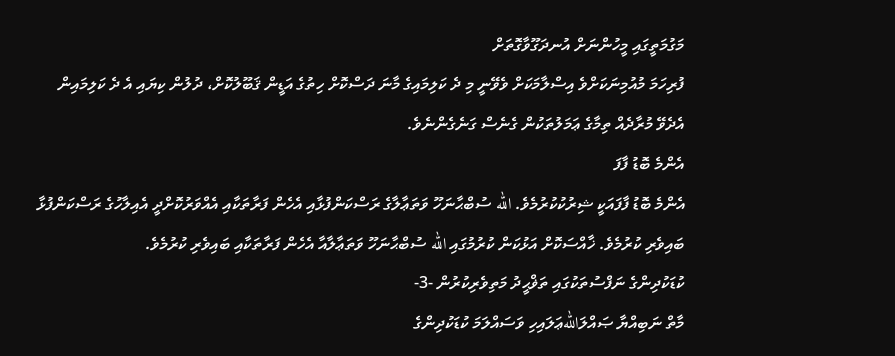މަގުމަތީގައި މީހުންނަށް އުނދަގޫވާގޮތަށް
ފުރިހަމަ މުއުމިނަކަށްވެ އިސްލާމަކަށް ވެވޭނީ މި ދެ ކަލިމައިގެ މާނަ ދަސްކޮށް ހިތުގެ އަޑީން ޤަބޫލުކޮށް، ދުލުން ކިޔައި އެ ދެ ކަލިމައިން އެދެވޭ މުރާދެއް ތިމާގެ ޢަމަލުތަކުން ގެނެސް ގަނެގެންނެވެ.
އެންމެ ބޮޑު ފާފަ
އެންމެ ބޮޑު ފާފައަކީ ޝިރުކުކުރުމެވެ. الله ސުބްޙާނަހޫ ވަތަޢާލާގެ ރަސްކަންފުޅާއި އެހެން ފަރާތަކާއި އެއްވަރުކޮށްދީ އެއިލާހުގެ ރަސްކަންފުޅާ ބައިވެރި ކުރުމެވެ. ޚާއްސަކޮށް އަޅުކަން ކުރުމުގައި الله ސުބްޙާނަހޫ ވަތަޢާލާއާ އެހެން ފަރާތަކާއި ބައިވެރި ކުރުމެވެ.
ކުޑަކުދިންގެ ނަފްސުތަކުގައި ތަޥްޙީދު މަތިވެރިކުރުން -3-
މާތް ނަބިއްޔާ ޞައްލަاللهޢަލައިހި ވަސައްލަމަ ކުޑަކުދިންގެ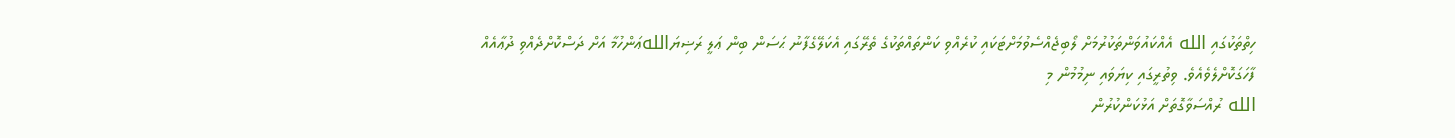ހިތްތަކުގައި الله އެއްކައުވަންތަކުރުމަށް ލޯބިޖެއްސެވުމަށްޓަކައި ކުރެއްވި ކަންތައްތަކުގެ ތެރޭގައި އެކަލޭގެފާނު ޙަސަން ބިން ޢަލީ ރަޟިޔަاللهޢަންހުމާ އަށް ދަސްކޮށްދެއްވި ދުޢާއެއް ފާހަގަކޮށްލެވެއެވެ. ވިތުރީގައި ކިޔަވައި ނިމުމުން މި
الله ރުއްސަވާގޮތަށް އަޅުކަންކުރުން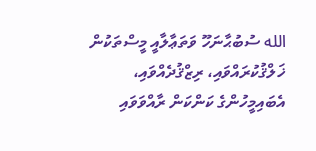الله ސުބުޙާނަހޫ ވަތަޢާލާއީ މީސްތަކުން ޚަލްޤުކުރައްވައި، ރިޒްޤުދެއްވައި، އެބައިމީހުންގެ ކަންކަން ރާއްވަވައި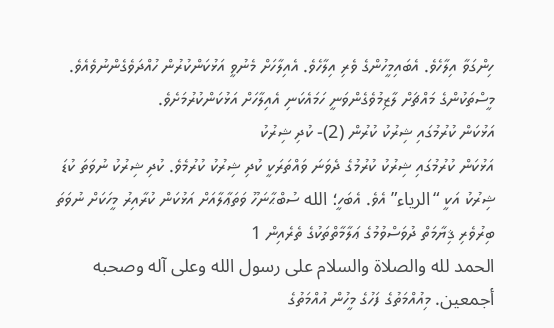ހިންގަވާ އިލާހެވެ. އެބައިމީހުންގެ ވެރި އިލާހެވެ. އެއިލާހަށް މެނުވީ އަޅުކަންކުރުން ހުއްދަވެގެންނުވެއެވެ. މީސްތަކުންގެ މައްޗަށް ލާޒިމުވެގެންވަނީ ހަމައެކަނި އެއިލާހަށް އަޅުކަންކުރުމަށެވެ.
އަޅުކަން ކުރުމުގައި ޝިރުކު ކުރުން (2)- ކުދި ޝިރުކު
އަޅުކަން ކުރުމުގައި ޝިރުކު ކުރުމުގެ ދެވަނަ ވައްތަރަކީ ކުދި ޝިރުކު ކުރުމެވެ. ކުދި ޝިރުކު ނުވަތަ ކުޑަ ޝިރުކު އަކީ “الرياء” އެވެ. އެބަހީ؛ الله ސުބްޙާނަހޫ ވަތަޢާލާއަށް އަޅުކަން ކުރާއިރު މީހަކަށް ނުވަތަ
ބިރުވެރި ޤިޔާމަތް ދުވަސްވުމުގެ ޢަލާމާތްތަކުގެ ތެރެއިން 1
الحمد لله والصلاة والسلام على رسول الله وعلى آله وصحبه أجمعين. މިއުއްމަތުގެ ފަހުގެ މީހުން އުއްމަތުގެ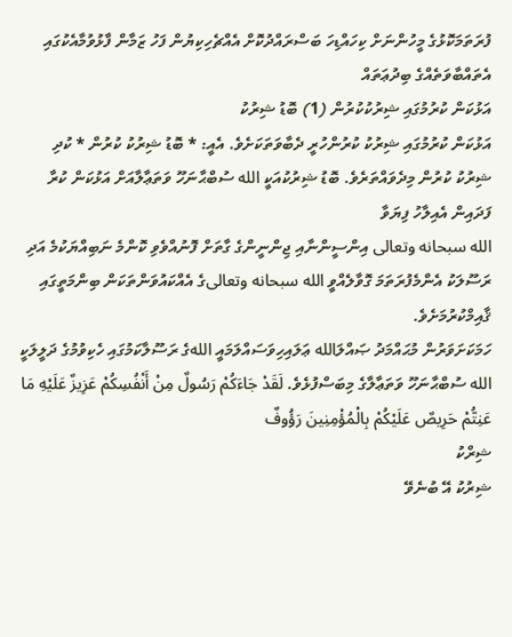ފުރަތަމަކޮޅުގެ މީހުންނަށް ކިހައްޑިހަ ބަސްރައްދުކޮށް އެއްޗެހިކިޔުން ފަހު ޒަމާން ފާޅުވުމާއެކުގައި އެތައްބާވަތެއްގެ ބިދުޢަތައް
އަޅުކަން ކުރުމުގައި ޝިރުކުކުރުން (1) ބޮޑު ޝިރުކު
އަޅުކަން ކުރުމުގައި ޝިރުކު ކުރުންހުރީ ދެބާވަތަކަށެވެ. އެއީ: * ބޮޑު ޝިރުކު ކުރުން * ކުދި ޝިރުކު ކުރުން މިދެވައްތަރެވެ. ބޮޑު ޝިރުކުއަކީ الله ސުބްޙާނަހޫ ވަތަޢާލާއަށް އަޅުކަން ކުރާ ފަދައިން އެއިލާހު ފިޔަވާ
الله سبحانه وتعالى އިންސީންނާއި ޖިންނީންގެ ގާތަށް ފޮނުއްވެވި ކޮންމެ ނަބިއްޔަކުމެ އަދި ރަސޫލަކު އެންމެފުރަތަމަ ގޮވާލެއްވީ الله سبحانه وتعالىގެ އެއްކައުވަންތަކަން ބިންމަތީގައި ޤާއިމްކުރުމަށެވެ.
ހަމަކަށަވަރުން މުޙައްމަދު ޞައްލަالله ޢަލައިހިވަސައްލަމައީ اللهގެ ރަސޫލާކަމުގައި ހެކިވުމުގެ ދަލީލަކީ الله ސުބްޙާނަހޫ ވަތަޢާލާގެ މިބަސްފުޅެވެ. لَقَدْ جَاءَكُمْ رَسُولٌ مِنْ أَنْفُسِكُمْ عَزِيزٌ عَلَيْهِ مَا عَنِتُّمْ حَرِيصٌ عَلَيْكُمْ بِالْمُؤْمِنِينَ رَؤُوفٌ
ޝިރްކު
ޝިރުކު އޭ ބުނެވޭ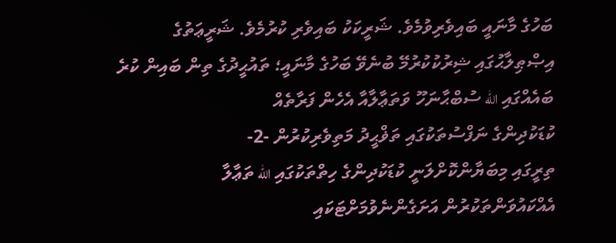ބަހުގެ މާނައީ ބައިވެރިވުމެވެ. ޝަރީކަކު ބައިވެރި ކުރުމެވެ. ޝަރީޢަތުގެ އިޞްޠިލާޙުގައި ޝިރުކުކުރުމޭ ބުނެވޭ ބަހުގެ މާނައީ؛ ތައުޙީދުގެ ތިން ބައިން ކުރެ ބައެއްގައި الله ސުބްޙާނަހޫ ވަތަޢާލާއާ އެހެން ފަރާތެއް
ކުޑަކުދިންގެ ނަފްސުތަކުގައި ތަޥްޙީދު މަތިވެރިކުރުން -2-
ތިރީގައި މިބަޔާންކޮށްލަނީ ކުޑަކުދިންގެ ހިތްތަކުގައި الله ތަޢާލާ އެއްކައުވަންތަކުރުން އަށަގެންނެވުމަށްޓަކައި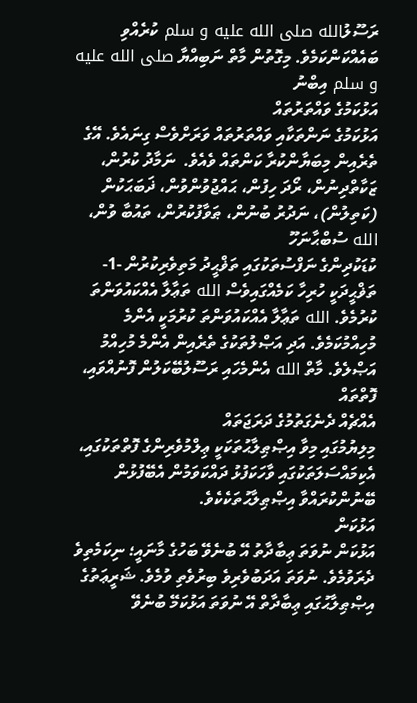ރަސޫލުالله صلى الله عليه و سلم ކުރެއްވި ބައެއްކަންކަމެވެ. މިގޮތުން މާތް ނަބިއްޔާ صلى الله عليه و سلم އިބްނު
އަޅުކަމުގެ ވައްތަރުތައް
އަޅުކަމުގެ ނަންތަކާއި ވައްތަރުތައް ވަރަށްވެސް ގިނައެވެ. އޭގެ ތެރެއިން މިބަޔާންކުރާ ކަންތައް ވެއެވެ.  ނަމާދު ކުރުން، ޒަކާތްދިނުން، ރޯދަ ހިފުން، ޙައްޖުވުންވުން، ޛަބަޙަކުން (ކަތިލުން)، ނަދުރު ބުނުން، ޠަވާފުކުރުން، ތައުބާ ވުން، الله ސުބްޙާނަހޫ
ކުޑަކުދިންގެ ނަފްސުތަކުގައި ތަޥްޙީދު މަތިވެރިކުރުން -1-
ތަޥްޙީދަކީ ހުރިހާ ކަމެއްގައިވެސް الله ތަޢާލާ އެއްކައުވަންތަ ކުރުމެވެ. الله ތަޢާލާ އެއްކައުވަންތަ ކުރުމަކީ އެންމެ މުހިއްމުކަމެވެ. އަދި އަޞްލުތަކުގެ ތެރެއިން އެންމެ މުހިއްމު އަޞްލެވެ. މާތް الله އެންމެހައި ރަސޫލުބޭކަލުން ފޮނުއްވައި، ފޮތްތައް
އެއްޗެއް ދެނެގަތުމުގެ ދަރަޖަތައް
މިލިޔުމުގައި މިވާ އިޞްޠިލާޙުތަކަކީ ޢިލްމުވެރިންގެ ފޮތްތަކުގައި، އެކިމައްސަލަތަކުގައި ވާހަކަފުޅު ދައްކަވަމުން އެބޭފުޅުން ބޭނުންކުރައްވާ އިޞްޠިލާޙުތަކެކެވެ.
އަޅުކަން
އަޅުކަން ނުވަތަ ޢިބާދާތު އޭ ބުނެވޭ ބަހުގެ މާނައީ؛ ނިކަމެތިވެ ދެރަވުމެވެ. ނުވަތަ އަދަބުވެރިވެ ބިރުވެތި ވުމެވެ. ޝަރީޢަތުގެ އިޞްޠިލާޙުގައި ޢިބާދާތް އޭ ނުވަތަ އަޅުކަމޭ ބުނެވޭ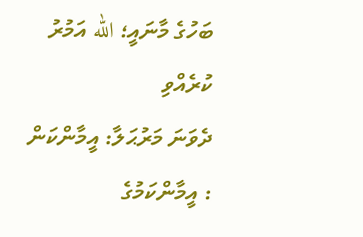ބަހުގެ މާނައީ؛ الله އަމުރު ކުރެއްވި
ދެވަނަ މަރުޙަލާ: އީމާންކަން : އީމާންކަމުގެ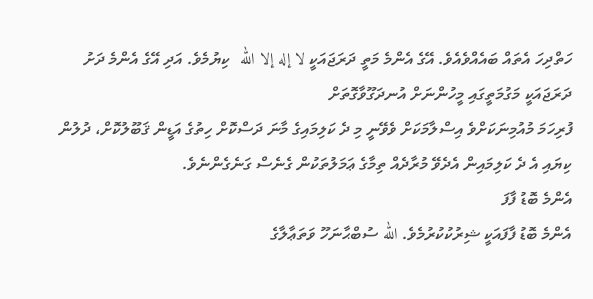ހަތްދިހަ އެތައް ބައެއްވެއެވެ. އޭގެ އެންމެ މަތީ ދަރަޖައަކީ لا إله إلا الله  ކިޔުމެވެ. އަދި އޭގެ އެންމެ ދަށު ދަރަޖައަކީ މަގުމަތީގައި މީހުންނަށް އުނދަގޫވާގޮތަށް
ފުރިހަމަ މުއުމިނަކަށްވެ އިސްލާމަކަށް ވެވޭނީ މި ދެ ކަލިމައިގެ މާނަ ދަސްކޮށް ހިތުގެ އަޑީން ޤަބޫލުކޮށް، ދުލުން ކިޔައި އެ ދެ ކަލިމައިން އެދެވޭ މުރާދެއް ތިމާގެ ޢަމަލުތަކުން ގެނެސް ގަނެގެންނެވެ.
އެންމެ ބޮޑު ފާފަ
އެންމެ ބޮޑު ފާފައަކީ ޝިރުކުކުރުމެވެ. الله ސުބްޙާނަހޫ ވަތަޢާލާގެ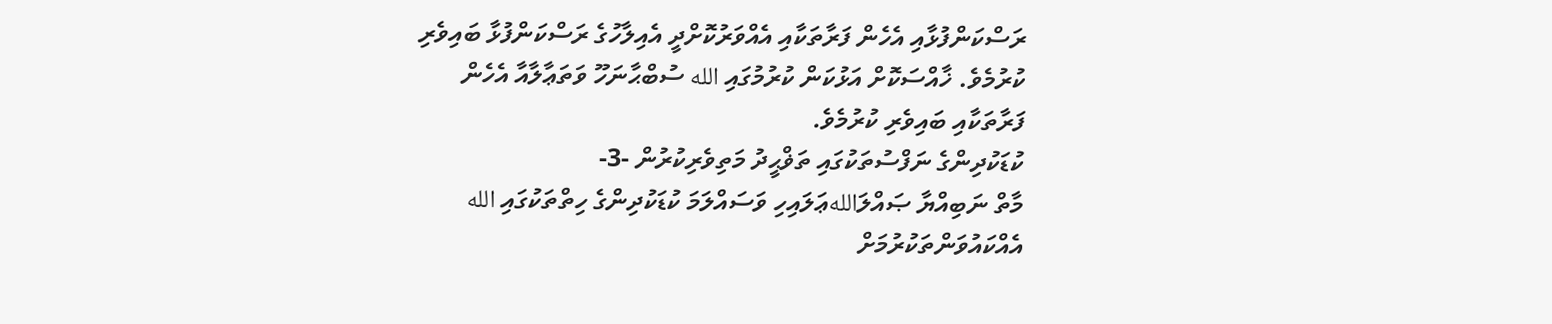ރަސްކަންފުޅާއި އެހެން ފަރާތަކާއި އެއްވަރުކޮށްދީ އެއިލާހުގެ ރަސްކަންފުޅާ ބައިވެރި ކުރުމެވެ. ޚާއްސަކޮށް އަޅުކަން ކުރުމުގައި الله ސުބްޙާނަހޫ ވަތަޢާލާއާ އެހެން ފަރާތަކާއި ބައިވެރި ކުރުމެވެ.
ކުޑަކުދިންގެ ނަފްސުތަކުގައި ތަޥްޙީދު މަތިވެރިކުރުން -3-
މާތް ނަބިއްޔާ ޞައްލަاللهޢަލައިހި ވަސައްލަމަ ކުޑަކުދިންގެ ހިތްތަކުގައި الله އެއްކައުވަންތަކުރުމަށް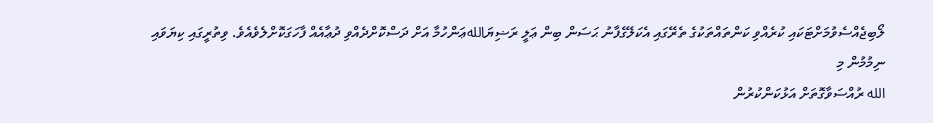ލޯބިޖެއްސެވުމަށްޓަކައި ކުރެއްވި ކަންތައްތަކުގެ ތެރޭގައި އެކަލޭގެފާނު ޙަސަން ބިން ޢަލީ ރަޟިޔަاللهޢަންހުމާ އަށް ދަސްކޮށްދެއްވި ދުޢާއެއް ފާހަގަކޮށްލެވެއެވެ. ވިތުރީގައި ކިޔަވައި ނިމުމުން މި
الله ރުއްސަވާގޮތަށް އަޅުކަންކުރުން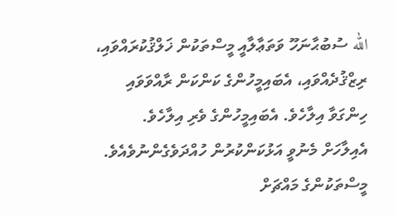الله ސުބުޙާނަހޫ ވަތަޢާލާއީ މީސްތަކުން ޚަލްޤުކުރައްވައި، ރިޒްޤުދެއްވައި، އެބައިމީހުންގެ ކަންކަން ރާއްވަވައި ހިންގަވާ އިލާހެވެ. އެބައިމީހުންގެ ވެރި އިލާހެވެ. އެއިލާހަށް މެނުވީ އަޅުކަންކުރުން ހުއްދަވެގެންނުވެއެވެ. މީސްތަކުންގެ މައްޗަށް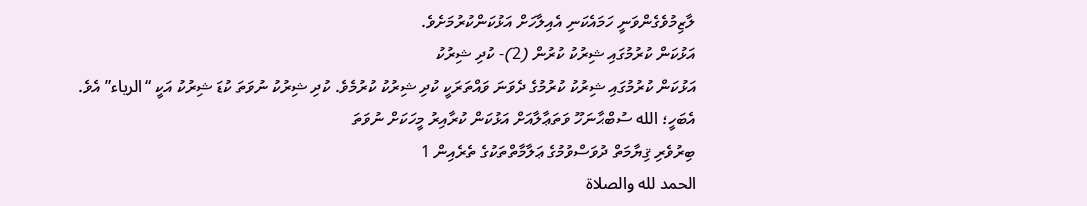ލާޒިމުވެގެންވަނީ ހަމައެކަނި އެއިލާހަށް އަޅުކަންކުރުމަށެވެ.
އަޅުކަން ކުރުމުގައި ޝިރުކު ކުރުން (2)- ކުދި ޝިރުކު
އަޅުކަން ކުރުމުގައި ޝިރުކު ކުރުމުގެ ދެވަނަ ވައްތަރަކީ ކުދި ޝިރުކު ކުރުމެވެ. ކުދި ޝިރުކު ނުވަތަ ކުޑަ ޝިރުކު އަކީ “الرياء” އެވެ. އެބަހީ؛ الله ސުބްޙާނަހޫ ވަތަޢާލާއަށް އަޅުކަން ކުރާއިރު މީހަކަށް ނުވަތަ
ބިރުވެރި ޤިޔާމަތް ދުވަސްވުމުގެ ޢަލާމާތްތަކުގެ ތެރެއިން 1
الحمد لله والصلاة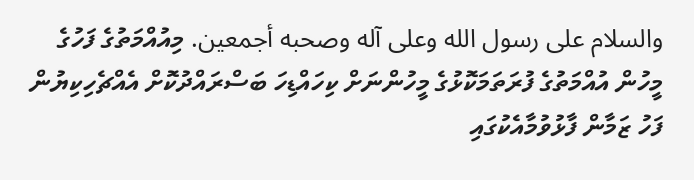والسلام على رسول الله وعلى آله وصحبه أجمعين. މިއުއްމަތުގެ ފަހުގެ މީހުން އުއްމަތުގެ ފުރަތަމަކޮޅުގެ މީހުންނަށް ކިހައްޑިހަ ބަސްރައްދުކޮށް އެއްޗެހިކިޔުން ފަހު ޒަމާން ފާޅުވުމާއެކުގައި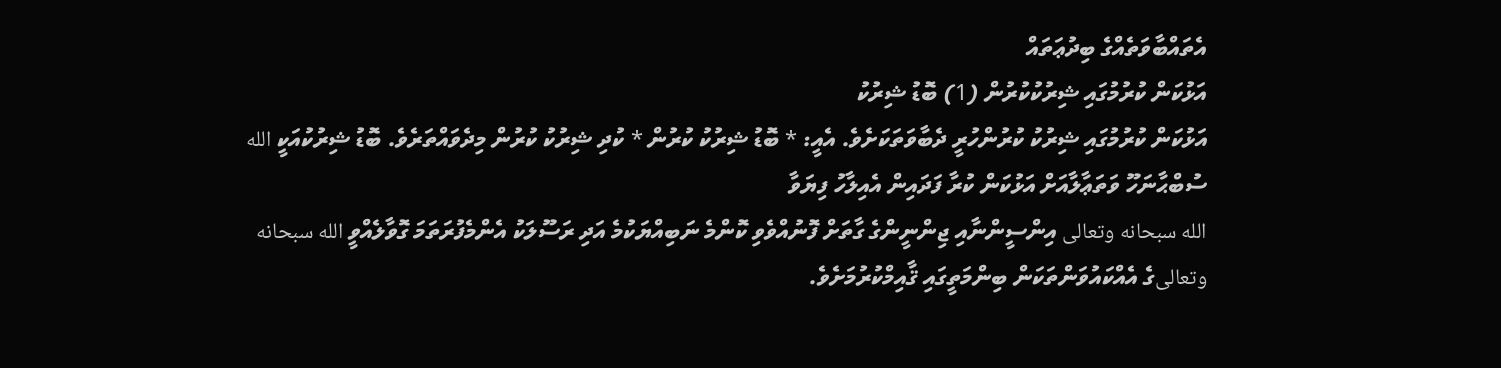އެތައްބާވަތެއްގެ ބިދުޢަތައް
އަޅުކަން ކުރުމުގައި ޝިރުކުކުރުން (1) ބޮޑު ޝިރުކު
އަޅުކަން ކުރުމުގައި ޝިރުކު ކުރުންހުރީ ދެބާވަތަކަށެވެ. އެއީ: * ބޮޑު ޝިރުކު ކުރުން * ކުދި ޝިރުކު ކުރުން މިދެވައްތަރެވެ. ބޮޑު ޝިރުކުއަކީ الله ސުބްޙާނަހޫ ވަތަޢާލާއަށް އަޅުކަން ކުރާ ފަދައިން އެއިލާހު ފިޔަވާ
الله سبحانه وتعالى އިންސީންނާއި ޖިންނީންގެ ގާތަށް ފޮނުއްވެވި ކޮންމެ ނަބިއްޔަކުމެ އަދި ރަސޫލަކު އެންމެފުރަތަމަ ގޮވާލެއްވީ الله سبحانه وتعالىގެ އެއްކައުވަންތަކަން ބިންމަތީގައި ޤާއިމްކުރުމަށެވެ.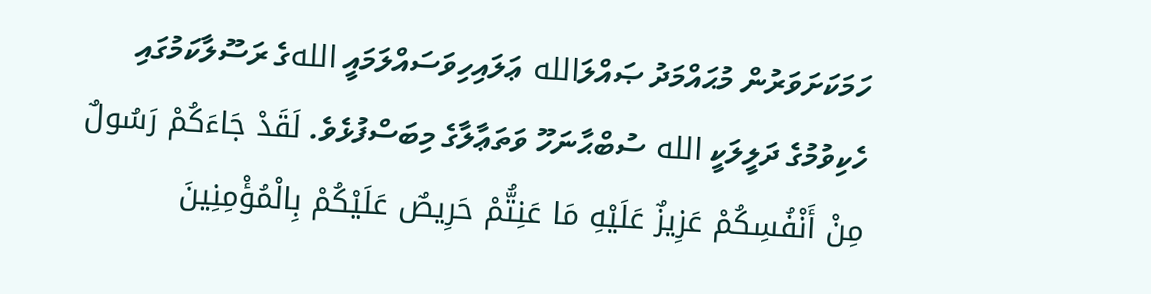ހަމަކަށަވަރުން މުޙައްމަދު ޞައްލަالله ޢަލައިހިވަސައްލަމައީ اللهގެ ރަސޫލާކަމުގައި ހެކިވުމުގެ ދަލީލަކީ الله ސުބްޙާނަހޫ ވަތަޢާލާގެ މިބަސްފުޅެވެ. لَقَدْ جَاءَكُمْ رَسُولٌ مِنْ أَنْفُسِكُمْ عَزِيزٌ عَلَيْهِ مَا عَنِتُّمْ حَرِيصٌ عَلَيْكُمْ بِالْمُؤْمِنِينَ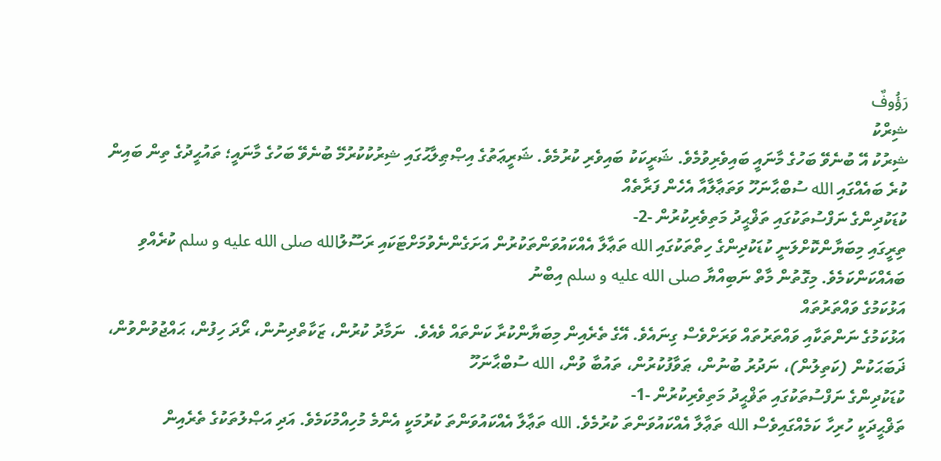رَؤُوفٌ
ޝިރްކު
ޝިރުކު އޭ ބުނެވޭ ބަހުގެ މާނައީ ބައިވެރިވުމެވެ. ޝަރީކަކު ބައިވެރި ކުރުމެވެ. ޝަރީޢަތުގެ އިޞްޠިލާޙުގައި ޝިރުކުކުރުމޭ ބުނެވޭ ބަހުގެ މާނައީ؛ ތައުޙީދުގެ ތިން ބައިން ކުރެ ބައެއްގައި الله ސުބްޙާނަހޫ ވަތަޢާލާއާ އެހެން ފަރާތެއް
ކުޑަކުދިންގެ ނަފްސުތަކުގައި ތަޥްޙީދު މަތިވެރިކުރުން -2-
ތިރީގައި މިބަޔާންކޮށްލަނީ ކުޑަކުދިންގެ ހިތްތަކުގައި الله ތަޢާލާ އެއްކައުވަންތަކުރުން އަށަގެންނެވުމަށްޓަކައި ރަސޫލުالله صلى الله عليه و سلم ކުރެއްވި ބައެއްކަންކަމެވެ. މިގޮތުން މާތް ނަބިއްޔާ صلى الله عليه و سلم އިބްނު
އަޅުކަމުގެ ވައްތަރުތައް
އަޅުކަމުގެ ނަންތަކާއި ވައްތަރުތައް ވަރަށްވެސް ގިނައެވެ. އޭގެ ތެރެއިން މިބަޔާންކުރާ ކަންތައް ވެއެވެ.  ނަމާދު ކުރުން، ޒަކާތްދިނުން، ރޯދަ ހިފުން، ޙައްޖުވުންވުން، ޛަބަޙަކުން (ކަތިލުން)، ނަދުރު ބުނުން، ޠަވާފުކުރުން، ތައުބާ ވުން، الله ސުބްޙާނަހޫ
ކުޑަކުދިންގެ ނަފްސުތަކުގައި ތަޥްޙީދު މަތިވެރިކުރުން -1-
ތަޥްޙީދަކީ ހުރިހާ ކަމެއްގައިވެސް الله ތަޢާލާ އެއްކައުވަންތަ ކުރުމެވެ. الله ތަޢާލާ އެއްކައުވަންތަ ކުރުމަކީ އެންމެ މުހިއްމުކަމެވެ. އަދި އަޞްލުތަކުގެ ތެރެއިން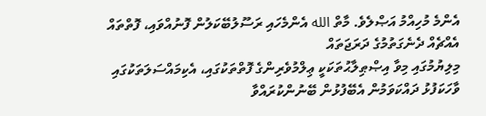އެންމެ މުހިއްމު އަޞްލެވެ. މާތް الله އެންމެހައި ރަސޫލުބޭކަލުން ފޮނުއްވައި، ފޮތްތައް
އެއްޗެއް ދެނެގަތުމުގެ ދަރަޖަތައް
މިލިޔުމުގައި މިވާ އިޞްޠިލާޙުތަކަކީ ޢިލްމުވެރިންގެ ފޮތްތަކުގައި، އެކިމައްސަލަތަކުގައި ވާހަކަފުޅު ދައްކަވަމުން އެބޭފުޅުން ބޭނުންކުރައްވާ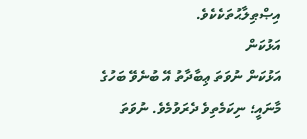އިޞްޠިލާޙުތަކެކެވެ.
އަޅުކަން
އަޅުކަން ނުވަތަ ޢިބާދާތު އޭ ބުނެވޭ ބަހުގެ މާނައީ؛ ނިކަމެތިވެ ދެރަވުމެވެ. ނުވަތަ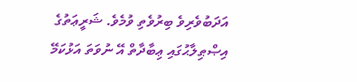އަދަބުވެރިވެ ބިރުވެތި ވުމެވެ. ޝަރީޢަތުގެ އިޞްޠިލާޙުގައި ޢިބާދާތް އޭ ނުވަތަ އަޅުކަމޭ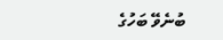ބުނެވޭ ބަހުގެ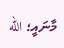މާނައީ؛ الله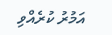އަމުރު ކުރެއްވި